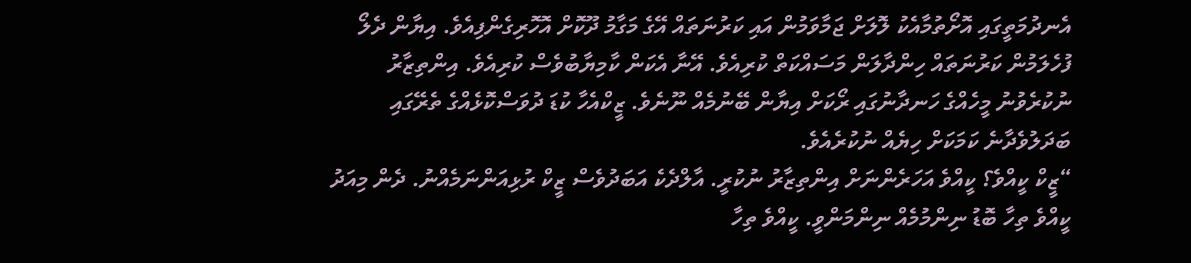އެނދުމަތީގައި އޮށޯތުމާއެކު ލޮލަށް ޖަމާވަމުން އައި ކަރުނަތައް އޭގެ މަގާމު ދޫކޮށް އޮހޮރިގެންފިއެވެ. އިޔާން ދެލޯ ފުހެލަމުން ކަރުނަތައް ހިންދާލަން މަސައްކަތް ކުރިއެވެ. އޭނާ އެކަން ކާމިޔާބުވެސް ކުރިއެވެ. އިންތިޒާރު ނުކުރެވުނު މީހެއްގެ ހަނދާނުގައި ރޯކަށް އިޔާން ބޭނުމެއް ނޫނެވެ. ޒީކްއެހާ ކުޑަ ދުވަސްކޮޅެއްގެ ތެރޭގައި ބަދަލުވެދާނެ ކަމަކަށް ހިޔެއް ނުކުރެއެވެ.
“ޒީކް ކީއްވެ؟ ކީއްވެ އަހަރެންނަށް އިންތިޒާރު ނުކުރީ. އާލްދެކެ އަބަދުވެސް ޒީކް ރުޅިއަންނަމެއްނު. ދެން މިއަދު ކީއްވެ ތިހާ ބޮޑު ނިންމުމެއް ނިންމަންވީ. ކީއްވެ ތިހާ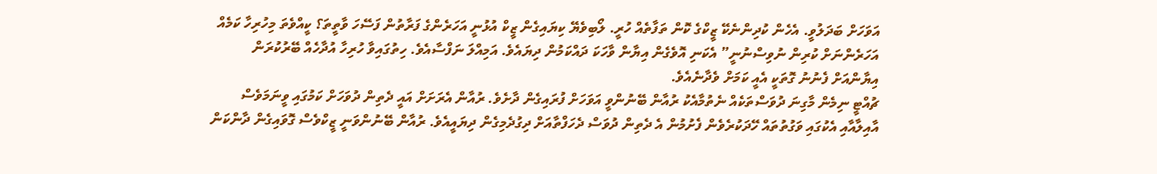އަވަހަށް ބަދަލުވީ. އެހެން ކުދިންނެކޭ ޒީކްގެ ކޮން ތަފާތެއް ހުރީ. ލޯބިވެޔޭ ކިޔައިގެން ޒީކް އުޅުނީ އަހަރެންގެ ފަރާތުން ފަސޭހަ ވާތީތަ؟ ކީއްވެތަ މިހުރިހާ ކަމެއް އަހަރެންނަށް ކުރިން ނުވިސްނުނީ” އެކަނި އޮވެގެން އިޔާން ވާހަކަ ދައްކަމުން ދިޔައެވެ. އަމިއްލަ ނަފްސާއެވެ. ހިތުގައިވާ ހުރިހާ އުދާހެއް ބޭރުކުރަން އިޔާންއަށް ފެނުނު ގޮތަކީ އެއީ ކަމަށް ވެދާނެއެވެ.
ޗުއްޓީ ނިމެން މާގިނަ ދުވަސްތަކެއް ނެތުމާއެކު ރުއާން ބޭނުންވީ އަވަހަށް ފުރައިގެން ދާށެވެ. ރުއާން އެރަށަށް އައީ ދެތިން ދުވަހަށް ކަމުގައި ވީނަމަވެސް އާއިލާއާއި އެކުގައި ވަގުތުތައް ހޭދަކުރެވެން ފެށުމުން އެ ދެތިން ދުވަސް ދެހަފްތާއަށް ދިގުދެމިގެން ދިޔައީއެވެ. ރުއާން ބޭނުންވަނީ ޒީކްވެސް ގޮވައިގެން ދާންކަން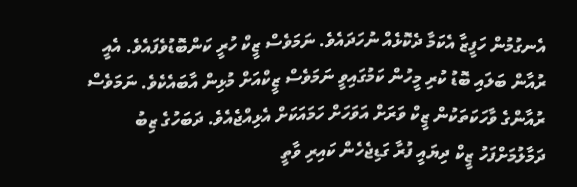އެނގުމުން ހަފީޒާ އެކަމާ ދެކޮޅެއް ނުހަދައެވެ. ނަމަވެސް ޒީކް ހުރީ ކަންބޮޑުވެފައެވެ. އެއީ ރުއާން ބަލައި ބޮޑު ކުރި މީހުން ކަމުގައިވީ ނަމަވެސް ޒީކްއަށް މުޅިން އާބައެކެވެ. ނަމަވެސް ރުއާންގެ ވާހަކަތަކުން ޒީކް ވަރަށް އަވަހަށް ހަމައަކަށް އެޅިއްޖެއެވެ. ދަބަހުގެ ޒިބު ދަމާލުމަށްފަހު ޒީކް ދިޔައީ ފުރާ ގަޑިޖެހެން ކައިރި ވާތީ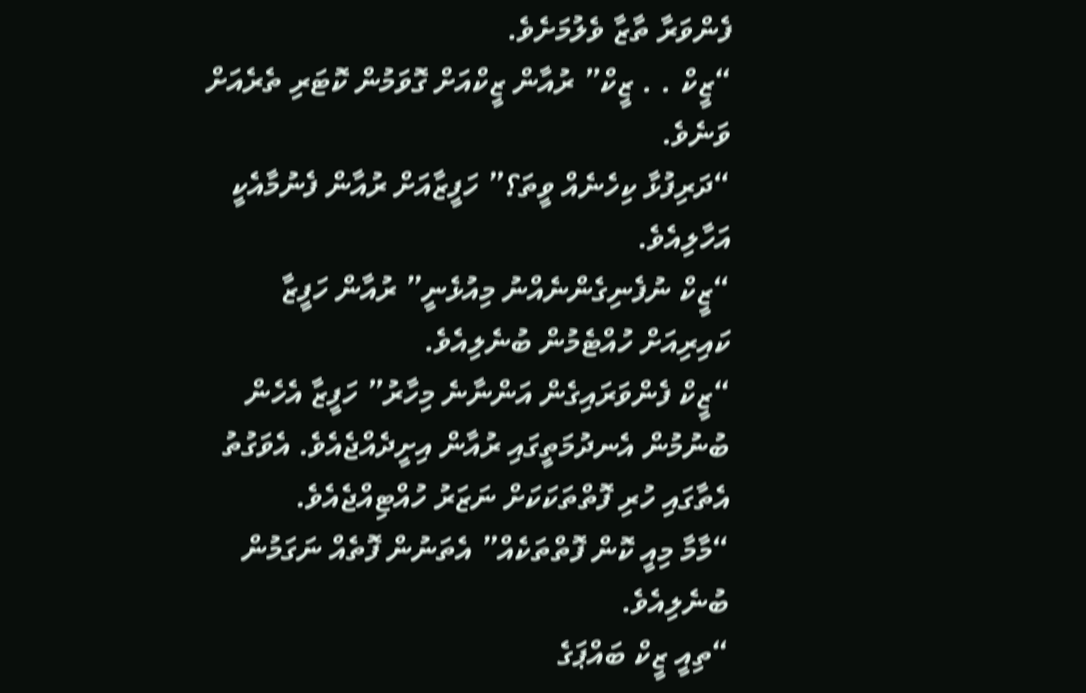ފެންވަރާ ތާޒާ ވެލުމަށެވެ.
“ޒީކް . . ޒީކް” ރުއާން ޒީކްއަށް ގޮވަމުން ކޮޓަރި ތެރެއަށް ވަނެވެ.
“ދަރިފުޅާ ކިހެނެއް ވީތަ؟” ހަފީޒާއަށް ރުއާން ފެނުމާއެކީ އަހާލިއެވެ.
“ޒީކް ނުފެނިގެންނެއްނު މިއުޅެނީ” ރުއާން ހަފީޒާ ކައިރިއަށް ހުއްޓެމުން ބުނެލިއެވެ.
“ޒީކް ފެންވަރައިގެން އަންނާނެ މިހާރު” ހަފީޒާ އެހެން ބުނުމުން އެނދުމަތީގައި ރުއާން އިށީދެއްޖެއެވެ. އެވަގުތު އެތާގައި ހުރި ފޮތްތަކަކަށް ނަޒަރު ހުއްޓިއްޖެއެވެ.
“މާމާ މިއީ ކޮން ފޮތްތަކެއް” އެތަނުން ފޮތެއް ނަގަމުން ބުނެލިއެވެ.
“ތިއީ ޒީކް ބައްޕަގެ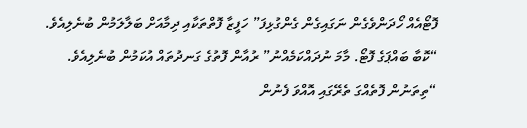ފޮޓޯއެއް ހޯދަންވެގެން ނަގައިގެން ގެންގުޅިފަ” ހަފީޒާ ފޮތްތަކާއި ދިމާއަށް ބަލާލަމުން ބުނެލިއެވެ.
“ކޮބާ ބައްޕަގެ ފޮޓޯ. މާމަ ނުދައްކަމެއްނު” ރުއާން ފޮތުގެ ގަނދުތައް އުކަމުން ބުނެލިއެވެ.
“ތިތަނުން ފޮތެއްގަ ތެރޭގައި އޮއްވަ ފެނުން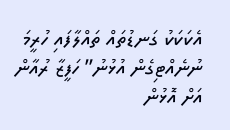އެކަކަކު ގަނޑުތައް ތައްލާފައި ހުރީމަ ނުނެއްޓިގެން އުޅުނު” ހަފީޒާ ރުއާން އަށް އޮޅުން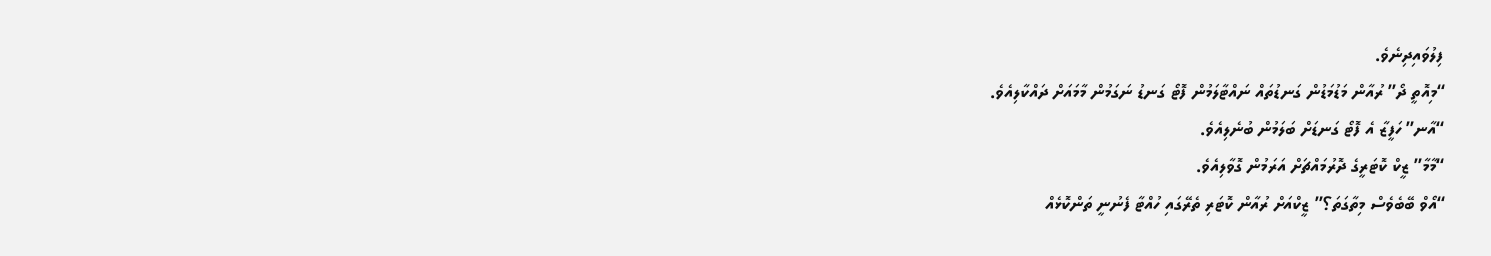ފިލުވައިދިނެވެ.
“މިއޮތީ ދޯ” ރުއާން މަޑުމަޑުން ގަނޑުތައް ނައްޓާލަމުން ފޮޓޯ ގަނޑު ނަގަމުން މާމައަށް ދައްކާލިއެވެ.
“އާނ” ހަފީޒާ އެ ފޮޓޯ ގަނޑަށް ބަލަމުން ބުނެލިއެވެ.
“މާމާ” ޒީކް ކޮޓަރީގެ ދޮރުމައްޗަށް އަރަމުން ގޮވާލިއެވެ.
“އޯވް ބޭބެވެސް މިތާގަތަ؟” ޒީކްއަށް ރުއާން ކޮޓަރި ތެރޭގައި ހުއްޓާ ފެނުނީ ތަންކޮޅެއް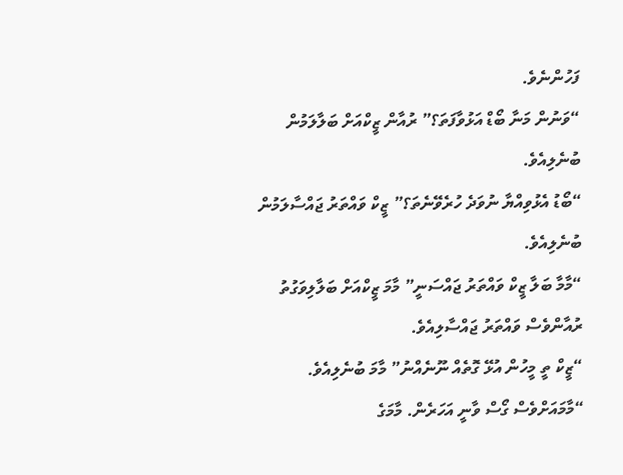ފަހުންނެވެ.
“ވަނުން މަނާ ބޯޑް އަޅުވާފަތަ؟” ރުއާން ޒީކްއަށް ބަލާލަމުން ބުނެލިއެވެ.
“ބޯޑު އެޅުވިއްޔާ ނުވަދެ ހުރެވޭނެތަ؟” ޒީކް ވައްތަރު ޖައްސާލަމުން ބުނެލިއެވެ.
“މާމާ ބަލާ ޒީކް ވައްތަރު ޖައްސަނީ” މާމަ ޒީކްއަށް ބަލާލިވަގުތު ރުއާންވެސް ވައްތަރު ޖައްސާލިއެވެ.
“ޒީކް ތީ މީހުން އުޅޭ ގޮތެއް ނޫނެއްނު” މާމަ ބުނެލިއެވެ.
“މާމައަށްވެސް ގޯސް ވާނީ އަހަރެން. މާމަގެ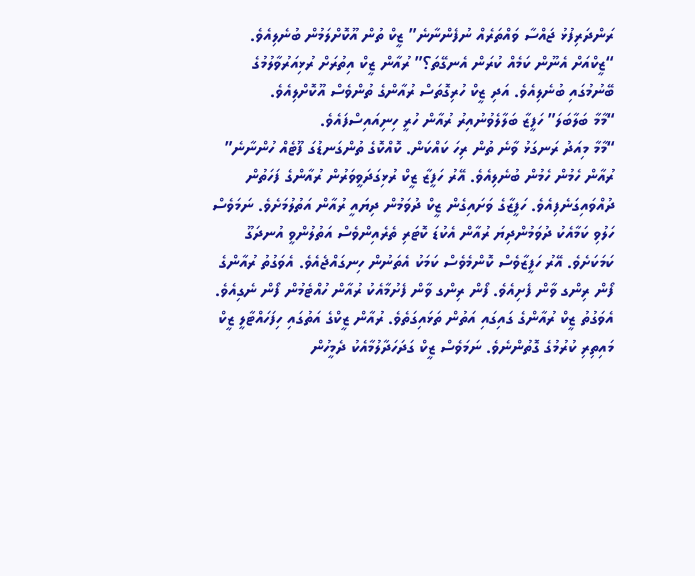ރަންދަރިފުޅު ޖައްސާ ވައްތަރެއް ނުފެންނާނެ” ޒީކް ތުން އޫކޮށްލަމުން ބުނެލިއެވެ.
“ޒީކްއަށް އެނޫން ކަމެއް ކުރަން އެނގޭތަ؟” ރުއާން ޒީކް އިތުރަށް ރުޅިއަރުވާލުމުގެ ބޭނުމުގައި ބުނެލިއެވެ. އަދި ޒީކް ހުރިގޮތަސް ރުއާންގެ ތުންވެސް އޫކޮށްލިއެވެ.
“މާމާ ބަލާބަލަ” ހަފީޒާ ބަލާލެވުނުއިރު ރުއާން ހުރީ ހިނިއައިސްފައެވެ.
“މާމާ މިއަދު ރަނގަޅު ވާނެ ތުން ރިހަ ކައްކަން. ކޮއްކޮގެ ތުންގަނޑުގަ ފޫޓެއް ހުންނާނެ” ރުއާން ހެމުން ހެމުން ބުނެލިއެވެ. އޭރު ހަފީޒާ ޒީކް ރުޅިގަދަވީވަރުން ރުއާންގެ ފަހަތުން ދުއްވައިގަނެފިއެވެ. ހަފީޒާގެ ވަށައިގެން ޒީކް ދުވަމުން ދިޔައީ ރުއާން އަތުލުމަށެވެ. ނަމަވެސް ހަލުވި ކަމާއެކު ދުވަމުންދިޔަ ރުއާން އެކުޑަ ކޮޓަރި ތެރެއިންވެސް އަތުލުންވީ އުނދަގޫ ކަމަކަށެވެ. އޭރު ހަފީޒާވެސް ކޮންމެވެސް ކަމަކު އެތަނުން ހިނގައްޖެއެވެ. އެވަގުތު ރުއާންގެ ފޯން ރިންގ ވާން ފެށިއެވެ. ފޯން ރިންގ ވާން ފެށުމާއެކު ރުއާން ހުއްޓެމުން ފޯން ނެގިއެވެ. އެވަގުތު ޒީކް ރުއާންގެ ގައިގައި އަތުން ތަޅައިގަތެވެ. ރުއާން ޒީކްގެ އަތުގައި ހިފަހައްޓާލީ ޒީކް މައިތިރި ކުރުމުގެ ގޮތުންނެވެ. ނަމަވެސް ޒީކް ގަދަހަދާލުމާއެކު ދެމީހުން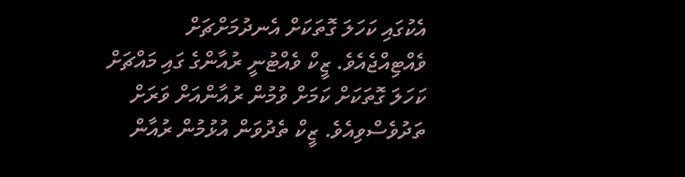އެކުގައި ކަހަލަ ގޮތަކަށް އެނދުމަށްޗަށް ވެއްޓިއްޖެއެވެ. ޒީކް ވެއްޓުނީ ރުއާންގެ ގައި މައްޗަށް ކަހަލަ ގޮތަކަށް ކަމަށް ވުމުން ރުއާންއަށް ވަރަށް ތަދުވެސްވިއެވެ. ޒީކް ތެދުވަން އުޅުމުން ރުއާން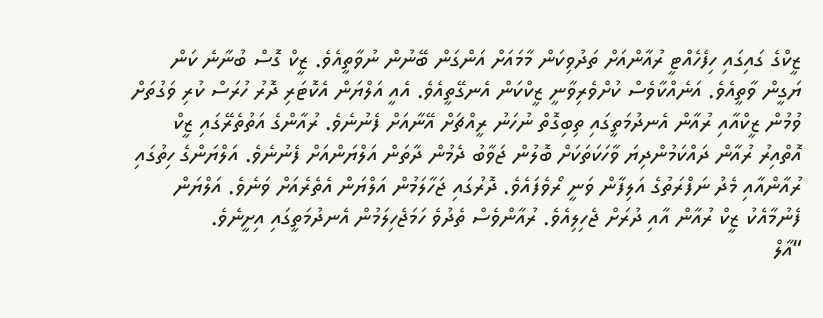ޒީކްގެ ގައިގައި ހިފެހެއްޓީ ރުއާންއަށް ތަދުވިކަން މާމައަށް އަންގަން ބޭނުން ނުވާތީއެވެ. ޒީކް ގޮސް ބުނާނެ ކަން ޔަގީން ވާތީއެވެ. އަނެއްކާވެސް ކުށްވެރިވާނީ ޒީކްކަން އެނގޭތީއެވެ. އެއީ އަލްޔަން އެކޮޓަރި ދޮރު ހުރަސް ކުރި ވަގުތަށް ވުމުން ޒީކްއާއި ރުއާން އެނދުމަތީގައި ތިބިގޮތް ނުހަނު ރީއްޗަށް އޭނާއަށް ފެނުނެވެ. ރުއާންގެ އަތުތެރޭގައި ޒީކް އޮތްއިރު ރުއާން ދައްކަމުންދިޔަ ވާހަކަތަކަށް ބޮލުން ޖަވާބު ދެމުން ދާތަން އަލްޔަންއަށް ފެނުނެވެ. އަލްޔަންގެ ހިތުގައި ރުއާންއާއި މެދު ނަފްރަތުގެ އަލިފާން ވަނީ ރޯވެފައެވެ. ދޮރުގައި ޖަހާލަމުން އަލްޔަން އެތެރެއަށް ވަނެވެ. އަލްޔަން ފެނުމާއެކު ޒީކް ރުއާން އާއި ދުރަށް ޖެހިލިއެވެ. ރުއާންވެސް ތެދުވެ ހަމަޖެހިލަމުން އެނދުމަތީގައި އިށީނެވެ.
“އާލް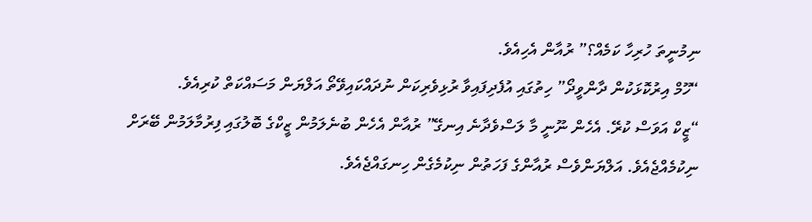ނިމުނީތަ ހުރިހާ ކަމެއް؟” ރުއާން އެހިއެވެ.
“ހޫމް އިރުކޮޅަކުން ދާންވީދޯ” ހިތުގައި އުފެދިފައިވާ ރުޅިވެރިކަން ނުދައްކައިވޭތޯ އަލްޔަން މަސައްކަތް ކުރިއެވެ.
“ޒީކް އަވަސް ކުރޭ. އެހެން ނޫނީ މާ ލަސްވެދާނެ އިނގޭ” ރުއާން އެހެން ބުނެލަމުން ޒީކްގެ ބޮލުގައި ފިރުމާލަމުން ބޭރަށް ނިކުމެއްޖެއެވެ. އަލްޔަންވެސް ރުއާންގެ ފަހަތުން ނިކުމެގެން ހިނގައްޖެއެވެ.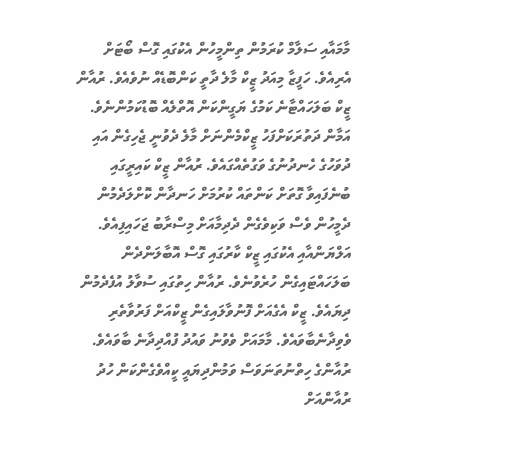މާމައާއި ސަލާމް ކުރަމުން ތިންމީހުން އެކުގައި ގޮސް ބޯޓަށް އެރިއެވެ. ހަފީޒާ މިއަދު ޒީކް މާލެ ދާތީ ކަންބޮޑެއް ނުވެއެވެ. ރުއާން ޒީކް ބަލަހައްޓާނެ ކަމުގެ ޔަގީންކަން އޮތްލެއް ބޮޑުކަމުންނެވެ.
އަމާން ދަތުރަކަށްފަހު ޒީކްމެންނަށް މާލެ ދެވުނީ ޖެހިގެން އައި ދުވަހުގެ ހެނދުނުގެ ވަގުތެއްގައެވެ. ރުއާން ޒީކް ކައިރީގައި ބުނެފައިވާ ގޮތަށް ކަންތައް ކުރުމަށް ހަނދާން ކޮށްލަދެމުން ދެމީހުން ވެސް ވަކިވެގެން ދެދިމާއަށް މިސްރާބު ޖަހައިފިއެވެ. އަލްޔަންއާއި އެކުގައި ޒީކް ކާރުގައި ގޮސް އޮބާލަންދެން ބަލަހައްޓައިގެން ހުރެވުނެވެ. ރުއާން ހިތުގައި ސުވާލު އުފެދެމުން ދިޔައެވެ. ޒީކް އެގެއަށް ފޮނުވާލައިގެން ޒީކްއަށް ފަރުވާތެރި ވެވިދާނެބާވައެވެ. މާމައަށް ވެވުނު ވައުދު ފުއްދިދާނެ ބާވައެވެ. ރުއާންގެ ހިތްނުތަނަވަސް ވަމުންދިޔައީ ކީއްވެގެންކަން ހުދު ރުއާންއަށް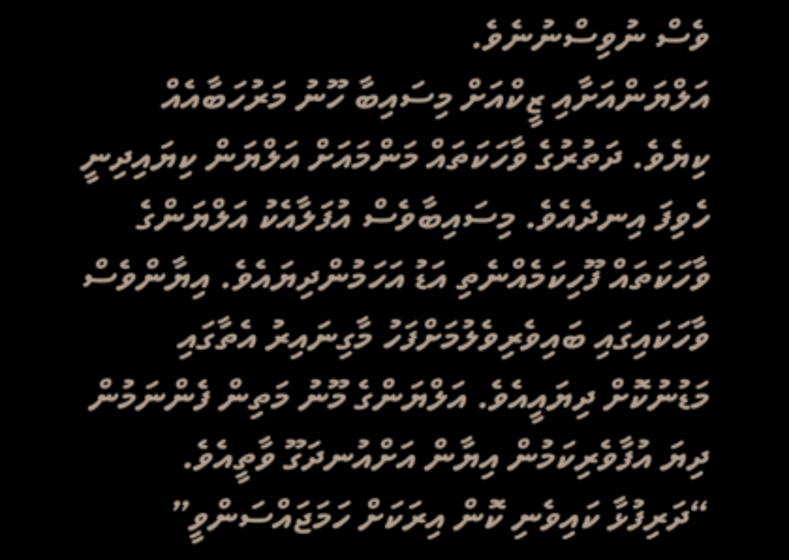ވެސް ނުވިސްނުނެވެ.
އަލްޔަންއަށާއި ޒީކްއަށް މިސައިބާ ހޫނު މަރުހަބާއެއް ކިޔެވެ. ދަތުރުގެ ވާހަކަތައް މަންމައަށް އަލްޔަން ކިޔައިދިނީ ހެވިފަ އިނދެއެވެ. މިސައިބާވެސް އުފަލާއެކު އަލްޔަންގެ ވާހަކަތައް ފޫހިކަމެއްނެތި އަޑު އަހަމުންދިޔައެވެ. އިޔާންވެސް ވާހަކައިގައި ބައިވެރިވެލުމަށްފަހު މާގިނައިރު އެތާގައި މަޑުނުކޮށް ދިޔައީއެވެ. އަލްޔަންގެ މޫނު މަތިން ފެންނަމުން ދިޔަ އުފާވެރިކަމުން އިޔާން އަށްއުނދަގޫ ވާތީއެވެ.
“ދަރިފުޅާ ކައިވެނި ކޮން އިރަކަށް ހަމަޖައްސަންވީ”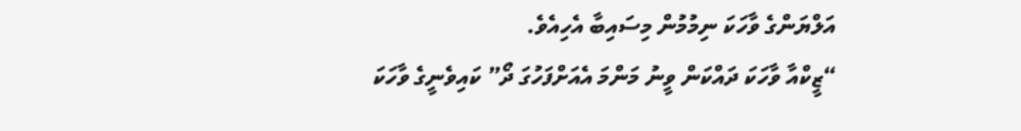އަލްޔަންގެ ވާހަކަ ނިމުމުން މިސައިބާ އެހިއެވެ.
“ޒީކްއާ ވާހަކަ ދައްކަން ވީނު މަންމަ އެއަށްފަހުގަ ދޯ” ކައިވެނީގެ ވާހަކަ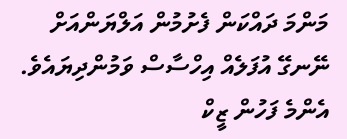މަންމަ ދައްކަން ފެށުމުން އަލްޔަންއަށް ނޭނގޭ އުފަލެއް އިހްސާސް ވަމުންދިޔައެވެ. އެންމެ ފަހުން ޒީކް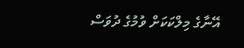އޭނާގެ މިލްކަކަށް ވުމުގެ ދުވަސް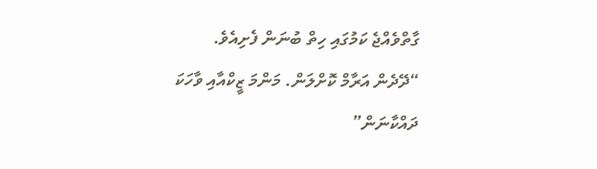ގާތްވެއްޖެ ކަމުގައި ހިތް ބުނަން ފެށިއެވެ.
“ދޭދެން އަރާމް ކޮށްލަން. މަންމަ ޒީކްއާއި ވާހަކަ ދައްކާނަން”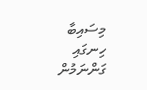މިސައިބާ ހިނގައި ގަންނަމުން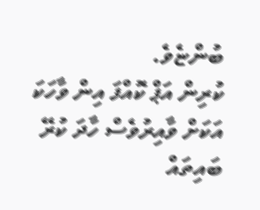ބުންޏެވެ.
ކުރިން އަޕް ކޮއްފަ އިން ވާހަކަ އަކަށް ވާއިރުވެސް ހާދަ ކުރޭ ބައިތައް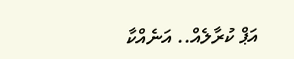އަޕް ކުރާލެއް.. އަނެއްކާ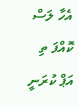އެހާ ލަސް ކޮއްފަ ތި އަޕް ކުރަނީ